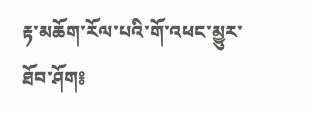རྟ་མཆོག་རོལ་པའི་གོ་འཕང་མྱུར་ཐོབ་ཤོག༔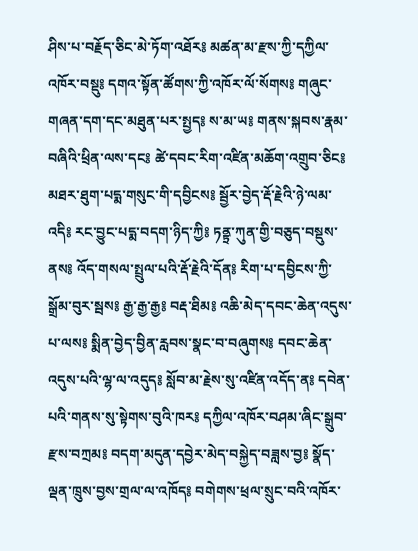ཤིས་པ་བརྗོད་ཅིང་མེ་ཏོག་འཐོར༔ མཚན་མ་རྫས་ཀྱི་དཀྱིལ་འཁོར་བསྡུ༔ དགའ་སྟོན་ཚོགས་ཀྱི་འཁོར་ལོ་སོགས༔ གཞུང་གཞན་དག་དང་མཐུན་པར་སྤྱད༔ ས་མ་ཡ༔ གནས་སྐབས་རྣམ་བཞིའི་ཕྲིན་ལས་དང༔ ཚེ་དབང་རིག་འཛིན་མཆོག་འགྲུབ་ཅིང༔ མཐར་ཐུག་པདྨ་གསུང་གི་དབྱིངས༔ སྦྱོར་བྱེད་རྡོ་རྗེའི་ཉེ་ལམ་འདི༔ རང་བྱུང་པདྨ་བདག་ཉིད་ཀྱི༔ ཏནྟྲ་ཀུན་གྱི་བཅུད་བསྡུས་ནས༔ འོད་གསལ་སྤྲུལ་པའི་རྡོ་རྗེའི་དོན༔ རིག་པ་དབྱིངས་ཀྱི་སྒྲོམ་བུར་སྦས༔ རྒྱ་རྒྱ་རྒྱ༔ བརྡ་ཐིམ༔ འཆི་མེད་དབང་ཆེན་འདུས་པ་ལས༔ སྨིན་བྱེད་བྱིན་རླབས་སྣང་བ་བཞུགས༔ དབང་ཆེན་འདུས་པའི་ལྷ་ལ་འདུད༔ སློབ་མ་རྗེས་སུ་འཛིན་འདོད་ན༔ དབེན་པའི་གནས་སུ་སྟེགས་བུའི་ཁར༔ དཀྱིལ་འཁོར་བཤམ་ཞིང་སྒྲུབ་རྫས་བཀྲམ༔ བདག་མདུན་དབྱེར་མེད་བསྐྱེད་བཟླས་བྱ༔ སྣོད་ལྡན་ཁྲུས་བྱས་གྲལ་ལ་འཁོད༔ བགེགས་ཕྲལ་སྲུང་བའི་འཁོར་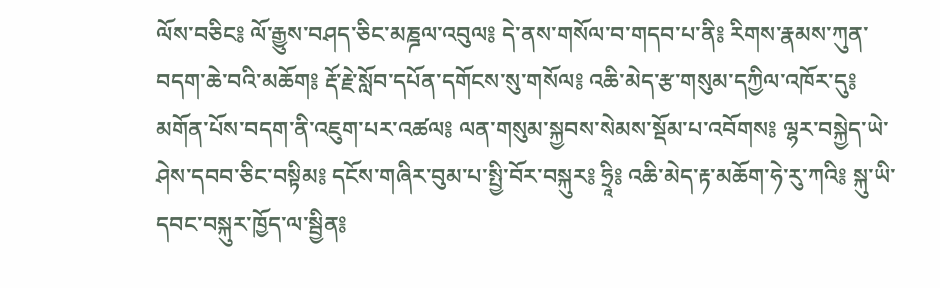ལོས་བཅིང༔ ལོ་རྒྱུས་བཤད་ཅིང་མཎྜལ་འབུལ༔ དེ་ནས་གསོལ་བ་གདབ་པ་ནི༔ རིགས་རྣམས་ཀུན་བདག་ཆེ་བའི་མཆོག༔ རྡོ་རྗེ་སློབ་དཔོན་དགོངས་སུ་གསོལ༔ འཆི་མེད་རྩ་གསུམ་དཀྱིལ་འཁོར་དུ༔ མགོན་པོས་བདག་ནི་འཇུག་པར་འཚལ༔ ལན་གསུམ་སྐྱབས་སེམས་སྡོམ་པ་འབོགས༔ ལྷར་བསྐྱེད་ཡེ་ཤེས་དབབ་ཅིང་བསྟིམ༔ དངོས་གཞིར་བུམ་པ་སྤྱི་བོར་བསྐུར༔ ཧྲཱི༔ འཆི་མེད་རྟ་མཆོག་ཧེ་རུ་ཀའི༔ སྐུ་ཡི་དབང་བསྐུར་ཁྱོད་ལ་སྦྱིན༔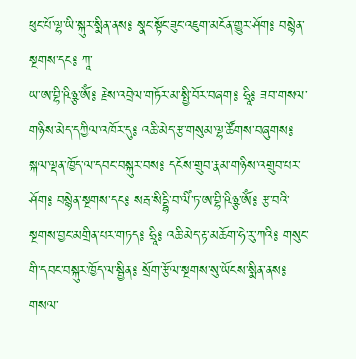ཕུང་པོ་ལྷ་ཡི་སྐུར་སྨིན་ནས༔ སྣང་སྟོང་ཟུང་འཇུག་མངོན་གྱུར་ཤོག༔ བསྙེན་སྔགས་དང༔ ཀཱ་
ཡ་ཨ་བྷི་ཥིཉྩ་ཨོཾ༔ རྗེས་འབྲེལ་གཏོར་མ་སྤྱི་བོར་བཞག༔ ཧྲཱི༔ ཟབ་གསལ་གཉིས་མེད་དཀྱིལ་འཁོར་དུ༔ འཆི་མེད་རྩ་གསུམ་ལྷ་ཚོགས་བཞུགས༔ སྐལ་ལྡན་ཁྱོད་ལ་དབང་བསྐུར་བས༔ དངོས་གྲུབ་རྣམ་གཉིས་འགྲུབ་པར་ཤོག༔ བསྙེན་སྔགས་དང༔ སརྦ་སིདྡྷི་བ་ལིཾ་ཏ་ཨ་བྷི་ཥིཉྩ་ཨོཾ༔ རྩ་བའི་སྔགས་བྱང་མགྲིན་པར་གཏད༔ ཧྲཱི༔ འཆི་མེད་རྟ་མཆོག་ཧེ་རུ་ཀའི༔ གསུང་གི་དབང་བསྐུར་ཁྱོད་ལ་སྦྱིན༔ སྲོག་རྩོལ་སྔགས་སུ་ཡོངས་སྨིན་ནས༔ གསལ་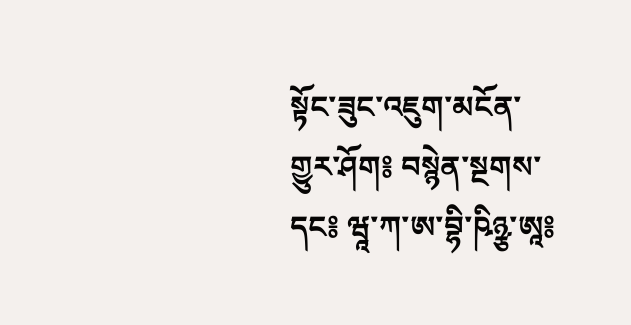སྟོང་ཟུང་འཇུག་མངོན་གྱུར་ཤོག༔ བསྙེན་སྔགས་དང༔ ཝཱ་ཀ་ཨ་བྷི་ཥིཉྩ་ཨཱ༔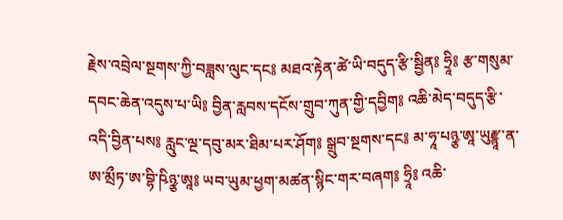རྗེས་འབྲེལ་སྔགས་ཀྱི་བཟླས་ལུང་དང༔ མཐའ་རྟེན་ཚེ་ཡི་བདུད་རྩི་སྦྱིན༔ ཧྲཱི༔ རྩ་གསུམ་དབང་ཆེན་འདུས་པ་ཡི༔ བྱིན་རླབས་དངོས་གྲུབ་ཀུན་གྱི་དབྱིག༔ འཆི་མེད་བདུད་རྩི་འདི་བྱིན་པས༔ རླུང་ལྔ་དབུ་མར་ཐིམ་པར་ཤོག༔ སྒྲུབ་སྔགས་དང༔ མ་ཧཱ་པཉྩ་ཨཱ་ཡུརྫྙཱ་ན་ཨ་མྲྀཏ་ཨ་བྷི་ཥིཉྩ་ཨཱ༔ ཡབ་ཡུམ་ཕྱག་མཚན་སྙིང་གར་བཞག༔ ཧྲཱི༔ འཆི་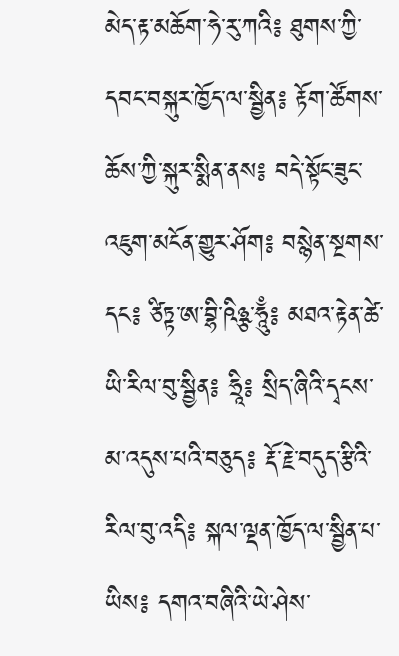མེད་རྟ་མཆོག་ཧེ་རུ་ཀའི༔ ཐུགས་ཀྱི་དབང་བསྐུར་ཁྱོད་ལ་སྦྱིན༔ རྟོག་ཚོགས་ཆོས་ཀྱི་སྐུར་སྨིན་ནས༔ བདེ་སྟོང་ཟུང་འཇུག་མངོན་གྱུར་ཤོག༔ བསྙེན་སྔགས་དང༔ ཙིཏྟ་ཨ་བྷི་ཥིཉྩ་ཧཱུྃ༔ མཐའ་རྟེན་ཚེ་ཡི་རིལ་བུ་སྦྱིན༔ ཧྲཱི༔ སྲིད་ཞིའི་དྭངས་མ་འདུས་པའི་བཅུད༔ རྡོ་རྗེ་བདུད་རྩིའི་རིལ་བུ་འདི༔ སྐལ་ལྡན་ཁྱོད་ལ་སྦྱིན་པ་ཡིས༔ དགའ་བཞིའི་ཡེ་ཤེས་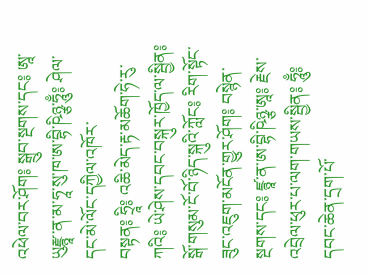འཕེལ་བར་ཤོག༔ སྒྲུབ་སྔགས་དང༔ ཨཱ་ཡུརྫྙཱ་ན་མ་ཧཱ་སུ་ཁ་ཨ་བྷི་ཥིཉྩ་ཧཱུྃ༔ ཤེལ་དང་མེ་ལོང་དཀྱིལ་འཁོར་
བསྟན༔ ཧྲཱི༔ འཆི་མེད་རྟ་མཆོག་ཧེ་རུ་ཀའི༔ ཡེ་ཤེས་དབང་བསྐུར་ཁྱོད་ལ་སྦྱིན༔ སྒོ་གསུམ་ངོ་བོ་ཉིད་སྐུའི་ཀློང༔ རིག་སྟོང་ཟུང་འཇུག་མངོན་གྱུར་ཤོག༔ བསྙེན་སྔགས་དང༔ ཛྙཱ་ན་ཨ་བྷི་ཥིཉྩ་ཨཱ༔ རྗེས་འབྲེལ་ཕུར་པ་ལག་གཡས་སྦྱིན༔ ཧཱུྃ༔ དབང་ཆེན་དྲག་པོ་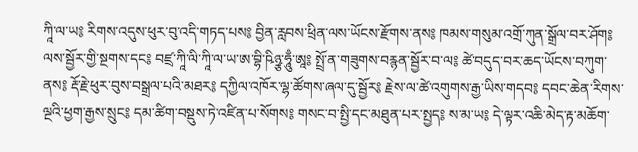ཀཱི་ལ་ཡ༔ རིགས་འདུས་ཕུར་བུ་འདི་གཏད་པས༔ བྱིན་རླབས་ཕྲིན་ལས་ཡོངས་རྫོགས་ནས༔ ཁམས་གསུམ་འགྲོ་ཀུན་སྒྲོལ་བར་ཤོག༔ ལས་སྦྱོར་གྱི་སྔགས་དང༔ བཛྲ་ཀཱི་ལི་ཀཱི་ལ་ཡ་ཨ་བྷི་ཥིཉྩ་ཧཱུྃ་ཨཱ༔ སྤྲོ་ན་གཟུགས་བརྙན་སྦྱོར་བ་ལ༔ ཚེ་བདུད་བར་ཆད་ཡོངས་བཀུག་ནས༔ རྡོ་རྗེ་ཕུར་བུས་བསྒྲལ་པའི་མཐར༔ དཀྱིལ་འཁོར་ལྷ་ཚོགས་ཞལ་དུ་སྦྱོར༔ རྗེས་ལ་ཚེ་འགུགས་རྒྱ་ཡིས་གདབ༔ དབང་ཆེན་རིགས་ལྔའི་ཕྱག་རྒྱས་སྲུང༔ དམ་ཚིག་བསྡུས་ཏེ་འཛིན་པ་སོགས༔ གསང་བ་སྤྱི་དང་མཐུན་པར་སྤྱད༔ ས་མ་ཡ༔ དེ་ལྟར་འཆི་མེད་རྟ་མཆོག་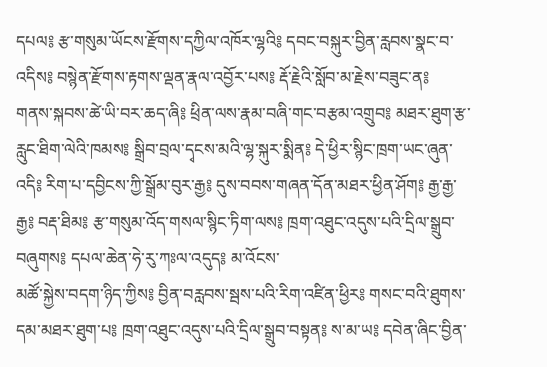དཔལ༔ རྩ་གསུམ་ཡོངས་རྫོགས་དཀྱིལ་འཁོར་ལྷའི༔ དབང་བསྐུར་བྱིན་རླབས་སྣང་བ་འདིས༔ བསྙེན་རྫོགས་རྟགས་ལྡན་རྣལ་འབྱོར་པས༔ རྡོ་རྗེའི་སློབ་མ་རྗེས་བཟུང་ན༔ གནས་སྐབས་ཚེ་ཡི་བར་ཆད་ཞི༔ ཕྲིན་ལས་རྣམ་བཞི་གང་བརྩམ་འགྲུབ༔ མཐར་ཐུག་རྩ་རླུང་ཐིག་ལེའི་ཁམས༔ སྒྲིབ་བྲལ་དྭངས་མའི་ལྷ་སྐུར་སྨིན༔ དེ་ཕྱིར་སྙིང་ཁྲག་ཡང་ཞུན་འདི༔ རིག་པ་དབྱིངས་ཀྱི་སྒྲོམ་བུར་རྒྱ༔ དུས་བབས་གཞན་དོན་མཐར་ཕྱིན་ཤོག༔ རྒྱ་རྒྱ་རྒྱ༔ བརྡ་ཐིམ༔ རྩ་གསུམ་འོད་གསལ་སྙིང་ཏིག་ལས༔ ཁྲག་འཐུང་འདུས་པའི་དྲིལ་སྒྲུབ་བཞུགས༔ དཔལ་ཆེན་ཧེ་རུ་ཀཿལ་འདུད༔ མ་འོངས་
མཚོ་སྐྱེས་བདག་ཉིད་ཀྱིས༔ བྱིན་བརླབས་སྦས་པའི་རིག་འཛིན་ཕྱིར༔ གསང་བའི་ཐུགས་དམ་མཐར་ཐུག་པ༔ ཁྲག་འཐུང་འདུས་པའི་དྲིལ་སྒྲུབ་བསྟན༔ ས་མ་ཡ༔ དབེན་ཞིང་བྱིན་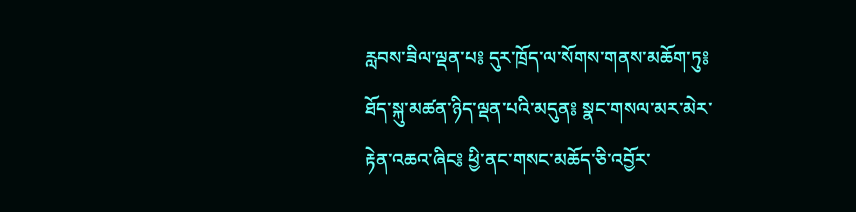རླབས་ཟིལ་ལྡན་པ༔ དུར་ཁྲོད་ལ་སོགས་གནས་མཆོག་ཏུ༔ ཐོད་སྐུ་མཚན་ཉིད་ལྡན་པའི་མདུན༔ སྣང་གསལ་མར་མེར་རྟེན་འཆའ་ཞིང༔ ཕྱི་ནང་གསང་མཆོད་ཅི་འབྱོར་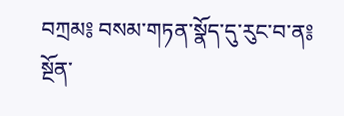བཀྲམ༔ བསམ་གཏན་སྣོད་དུ་རུང་བ་ན༔ སྔོན་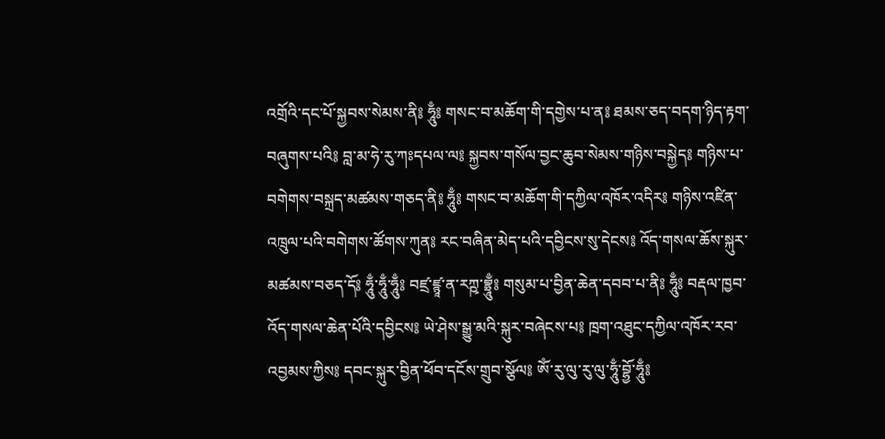འགྲོའི་དང་པོ་སྐྱབས་སེམས་ནི༔ ཧཱུྃ༔ གསང་བ་མཆོག་གི་དགྱེས་པ་ན༔ ཐམས་ཅད་བདག་ཉིད་རྟག་བཞུགས་པའི༔ བླ་མ་ཧེ་རུ་ཀཿདཔལ་ལ༔ སྐྱབས་གསོལ་བྱང་ཆུབ་སེམས་གཉིས་བསྐྱེད༔ གཉིས་པ་བགེགས་བསྐྲད་མཚམས་གཅད་ནི༔ ཧཱུྃ༔ གསང་བ་མཆོག་གི་དཀྱིལ་འཁོར་འདིར༔ གཉིས་འཛིན་འཁྲུལ་པའི་བགེགས་ཚོགས་ཀུན༔ རང་བཞིན་མེད་པའི་དབྱིངས་སུ་དེངས༔ འོད་གསལ་ཆོས་སྐུར་མཚམས་བཅད་དོ༔ ཧཱུྃ་ཧཱུྃ་ཧཱུྃ༔ བཛྲ་ཛྙཱ་ན་རཀྵ་བྷྲཱུྃ༔ གསུམ་པ་བྱིན་ཆེན་དབབ་པ་ནི༔ ཧཱུྃ༔ བརྡལ་ཁྱབ་འོད་གསལ་ཆེན་པོའི་དབྱིངས༔ ཡེ་ཤེས་སྒྱུ་མའི་སྐུར་བཞེངས་པ༔ ཁྲག་འཐུང་དཀྱིལ་འཁོར་རབ་འབྱམས་ཀྱིས༔ དབང་སྐུར་བྱིན་ཕོབ་དངོས་གྲུབ་སྩོལ༔ ཨོཾ་རུ་ལུ་རུ་ལུ་ཧཱུྃ་བྷྱོ་ཧཱུྃ༔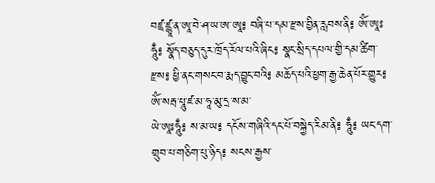བཛྲ་ཛྙཱ་ན་ཨཱ་བེ་ཤ་ཡ་ཨ་ཨཱ༔ བཞི་པ་དམ་རྫས་བྱིན་རླབས་ནི༔ ཨོཾ་ཨཱཿཧཱུྃ༔ སྣོད་བཅུད་དུར་ཁྲོད་རོལ་པའི་ཞིང༔ སྣང་སྲིད་དཔལ་གྱི་དམ་ཚིག་རྫས༔ ཕྱི་ནང་གསང་བ་རྨད་བྱུང་བའི༔ མཆོད་པའི་ཕྱག་རྒྱ་ཆེན་པོར་གྱུར༔ ཨོཾ་སརྦ་པཱུ་ཛ་མ་ཧཱ་མུ་དྲ་ས་མ་
ཡེ་ཨཱཿཧཱུྃ༔ ས་མ་ཡ༔ དངོས་གཞིའི་དང་པོ་བསྐྱེད་རིམ་ནི༔ ཧཱུྃ༔ ཡང་དག་གྲུབ་པ་གཅིག་པུ་ཉིད༔ སངས་རྒྱས་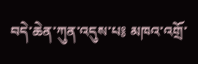བདེ་ཆེན་ཀུན་འདུས་པ༔ མཁའ་འགྲོ་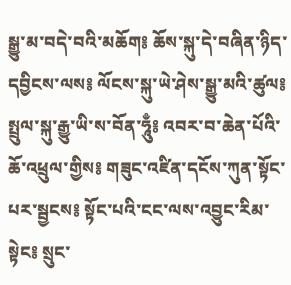སྒྱུ་མ་བདེ་བའི་མཆོག༔ ཆོས་སྐུ་དེ་བཞིན་ཉིད་དབྱིངས་ལས༔ ལོངས་སྐུ་ཡེ་ཤེས་སྒྱུ་མའི་ཚུལ༔ སྤྲུལ་སྐུ་རྒྱུ་ཡི་ས་བོན་ཧཱུྃ༔ འབར་བ་ཆེན་པོའི་ཆོ་འཕྲུལ་གྱིས༔ གཟུང་འཛིན་དངོས་ཀུན་སྟོང་པར་སྦྱངས༔ སྟོང་པའི་ངང་ལས་འབྱུང་རིམ་སྟེང༔ སྲུང་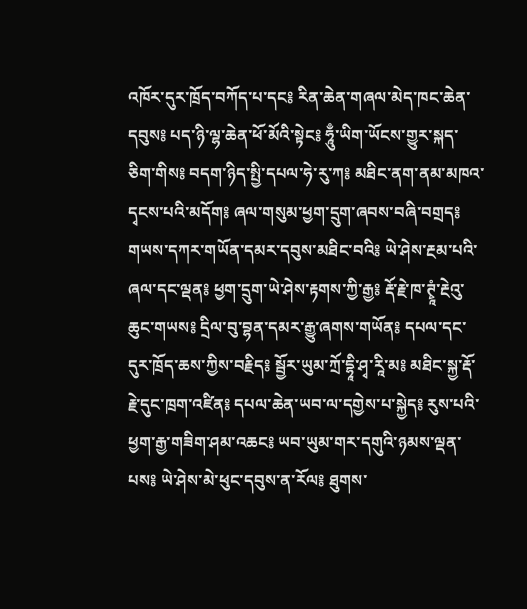འཁོར་དུར་ཁྲོད་བཀོད་པ་དང༔ རིན་ཆེན་གཞལ་མེད་ཁང་ཆེན་དབུས༔ པད་ཉི་ལྷ་ཆེན་ཕོ་མོའི་སྟེང༔ ཧཱུྃ་ཡིག་ཡོངས་གྱུར་སྐད་ཅིག་གིས༔ བདག་ཉིད་སྤྱི་དཔལ་ཧེ་རུ་ཀ༔ མཐིང་ནག་ནམ་མཁའ་དྭངས་པའི་མདོག༔ ཞལ་གསུམ་ཕྱག་དྲུག་ཞབས་བཞི་བགྲད༔ གཡས་དཀར་གཡོན་དམར་དབུས་མཐིང་བའི༔ ཡེ་ཤེས་རྔམ་པའི་ཞལ་དང་ལྡན༔ ཕྱག་དྲུག་ཡེ་ཤེས་རྟགས་ཀྱི་རྒྱ༔ རྡོ་རྗེ་ཁ་ཊྭཱཾ་རྔེའུ་ཆུང་གཡས༔ དྲིལ་བུ་བྷན་དམར་རྒྱུ་ཞགས་གཡོན༔ དཔལ་དང་དུར་ཁྲོད་ཆས་ཀྱིས་བརྗིད༔ སྦྱོར་ཡུམ་ཀྲོ་དྷཱི་ཤྭ་རཱི་མ༔ མཐིང་སྐྱ་རྡོ་རྗེ་དུང་ཁྲག་འཛིན༔ དཔལ་ཆེན་ཡབ་ལ་དགྱེས་པ་སྐྱེད༔ རུས་པའི་ཕྱག་རྒྱ་གཟིག་ཤམ་འཆང༔ ཡབ་ཡུམ་གར་དགུའི་ཉམས་ལྡན་པས༔ ཡེ་ཤེས་མེ་ཕུང་དབུས་ན་རོལ༔ ཐུགས་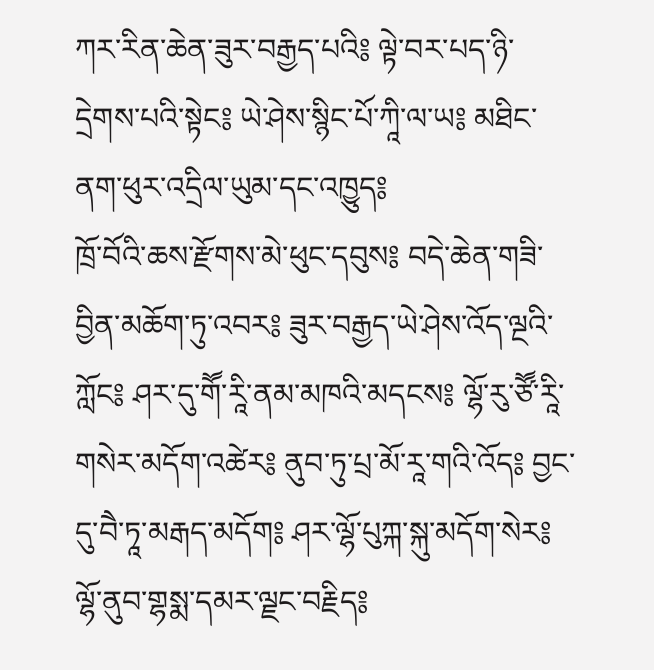ཀར་རིན་ཆེན་ཟུར་བརྒྱད་པའི༔ ལྟེ་བར་པད་ཉི་དྲེགས་པའི་སྟེང༔ ཡེ་ཤེས་སྙིང་པོ་ཀཱི་ལ་ཡ༔ མཐིང་ནག་ཕུར་འདྲིལ་ཡུམ་དང་འཁྱུད༔
ཁྲོ་བོའི་ཆས་རྫོགས་མེ་ཕུང་དབུས༔ བདེ་ཆེན་གཟི་བྱིན་མཆོག་ཏུ་འབར༔ ཟུར་བརྒྱད་ཡེ་ཤེས་འོད་ལྔའི་ཀློང༔ ཤར་དུ་གཽ་རཱི་ནམ་མཁའི་མདངས༔ ལྷོ་རུ་ཙཽ་རཱི་གསེར་མདོག་འཚེར༔ ནུབ་ཏུ་པྲ་མོ་རཱ་གའི་འོད༔ བྱང་དུ་བཻ་ཏཱ་མརྒད་མདོག༔ ཤར་ལྷོ་པུཀྐ་སྐུ་མདོག་སེར༔ ལྷོ་ནུབ་གྷསྨ་དམར་ལྗང་བརྗིད༔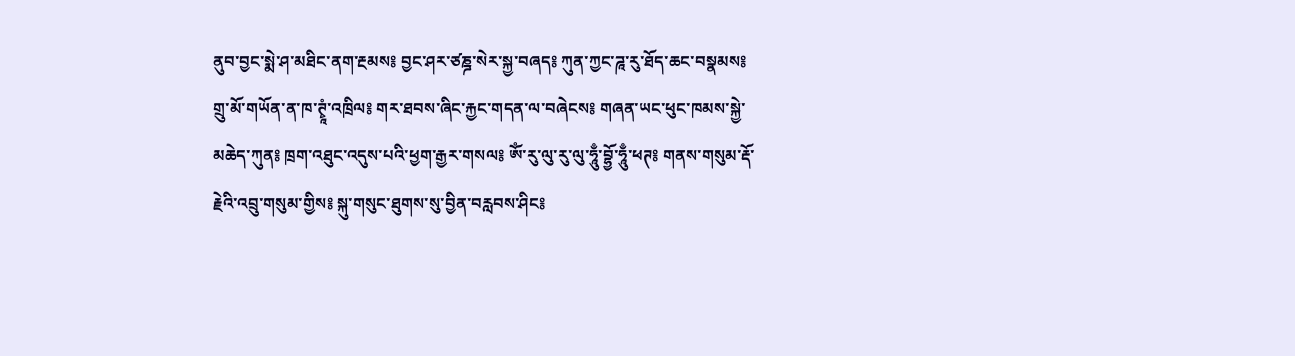ནུབ་བྱང་སྨེ་ཤ་མཐིང་ནག་རྔམས༔ བྱང་ཤར་ཙཎྜ་སེར་སྐྱ་བཞད༔ ཀུན་ཀྱང་ཌཱ་རུ་ཐོད་ཆང་བསྣམས༔ གྲུ་མོ་གཡོན་ན་ཁ་ཊྭཱཾ་འཁྲིལ༔ གར་ཐབས་ཞིང་རྐྱང་གདན་ལ་བཞེངས༔ གཞན་ཡང་ཕུང་ཁམས་སྐྱེ་མཆེད་ཀུན༔ ཁྲག་འཐུང་འདུས་པའི་ཕྱག་རྒྱར་གསལ༔ ཨོཾ་རུ་ལུ་རུ་ལུ་ཧཱུྃ་བྷྱོ་ཧཱུྃ་ཕཊ༔ གནས་གསུམ་རྡོ་རྗེའི་འབྲུ་གསུམ་གྱིས༔ སྐུ་གསུང་ཐུགས་སུ་བྱིན་བརླབས་ཤིང༔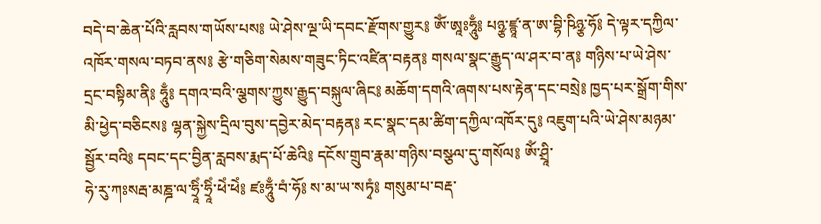བདེ་བ་ཆེན་པོའི་རླབས་གཡོས་པས༔ ཡེ་ཤེས་ལྔ་ཡི་དབང་རྫོགས་གྱུར༔ ཨོཾ་ཨཱཿཧཱུྃ༔ པཉྩ་ཛྙཱ་ན་ཨ་བྷི་ཥིཉྩ་ཧོ༔ དེ་ལྟར་དཀྱིལ་འཁོར་གསལ་བཏབ་ནས༔ རྩེ་གཅིག་སེམས་གཟུང་ཏིང་འཛིན་བརྟན༔ གསལ་སྣང་རྒྱུད་ལ་ཤར་བ་ན༔ གཉིས་པ་ཡེ་ཤེས་དྲང་བསྟིམ་ནི༔ ཧཱུྃ༔ དགའ་བའི་ལྕགས་ཀྱུས་རྒྱུད་བསྐུལ་ཞིང༔ མཆོག་དགའི་ཞགས་པས་རྟེན་དང་བསྲེ༔ ཁྱད་པར་སྒྲོག་གིས་མི་ཕྱེད་བཅིངས༔ ལྷན་སྐྱེས་དྲིལ་བུས་དབྱེར་མེད་བརྟན༔ རང་སྣང་དམ་ཚིག་དཀྱིལ་འཁོར་དུ༔ འཇུག་པའི་ཡེ་ཤེས་མཉམ་སྦྱོར་བའི༔ དབང་དང་བྱིན་རླབས་རྨད་པོ་ཆེའི༔ དངོས་གྲུབ་རྣམ་གཉིས་བསྩལ་དུ་གསོལ༔ ཨོཾ་ཤྲཱི་
ཧེ་རུ་ཀཿསརྦ་མཎྜ་ལ་ཧྲཱིཾ་ཧྲཱིཾ་ཕེཾ་ཕེཾ༔ ཛཿཧཱུྃ་བཾ་ཧོ༔ ས་མ་ཡ་སཏྭཾ༔ གསུམ་པ་བརྡ་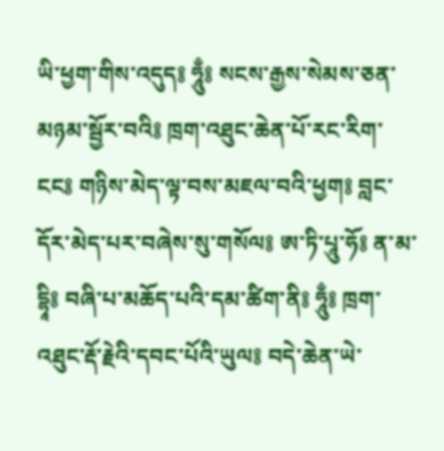ཡི་ཕྱག་གིས་འདུད༔ ཧཱུྃ༔ སངས་རྒྱས་སེམས་ཅན་མཉམ་སྦྱོར་བའི༔ ཁྲག་འཐུང་ཆེན་པོ་རང་རིག་ངང༔ གཉིས་མེད་ལྟ་བས་མཇལ་བའི་ཕྱག༔ བླང་དོར་མེད་པར་བཞེས་སུ་གསོལ༔ ཨ་ཏི་པཱུ་ཧོ༔ ན་མ་དྷཱི༔ བཞི་པ་མཆོད་པའི་དམ་ཚིག་ནི༔ ཧཱུྃ༔ ཁྲག་འཐུང་རྡོ་རྗེའི་དབང་པོའི་ཡུལ༔ བདེ་ཆེན་ཡེ་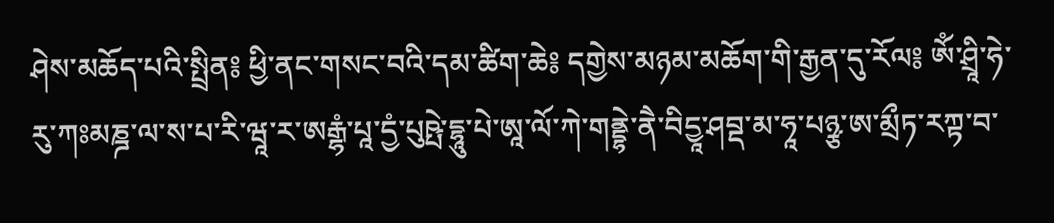ཤེས་མཆོད་པའི་སྤྲིན༔ ཕྱི་ནང་གསང་བའི་དམ་ཚིག་ཆེ༔ དགྱེས་མཉམ་མཆོག་གི་རྒྱན་དུ་རོལ༔ ཨོཾ་ཤྲཱི་ཧེ་རུ་ཀཿམཎྜ་ལ་ས་པ་རི་ཝཱ་ར་ཨརྒྷཾ་པཱ་དྱཾ་པུཥྤེ་དྷཱུ་པེ་ཨཱ་ལོ་ཀེ་གནྡྷེ་ནཻ་བིདྱཱ་ཤབྡ་མ་ཧཱ་པཉྩ་ཨ་མྲྀཏ་རཀྟ་བ་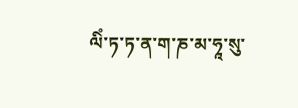ལིཾ་ཏ་ཏ་ན་ག་ཎ་མ་ཧཱ་སུ་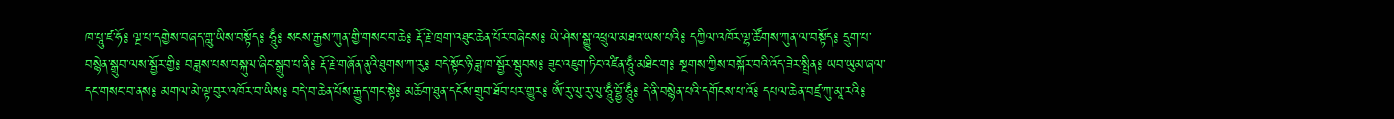ཁ་པཱུ་ཛ་ཧོ༔ ལྔ་པ་དགྱེས་བཞད་གླུ་ཡིས་བསྟོད༔ ཧཱུྃ༔ སངས་རྒྱས་ཀུན་གྱི་གསང་བ་ཆེ༔ རྡོ་རྗེ་ཁྲག་འཐུང་ཆེན་པོར་བཞེངས༔ ཡེ་ཤེས་སྒྱུ་འཕྲུལ་མཐའ་ཡས་པའི༔ དཀྱིལ་འཁོར་ལྷ་ཚོགས་ཀུན་ལ་བསྟོད༔ དྲུག་པ་བསྙེན་སྒྲུབ་ལས་སྦྱོར་གྱི༔ བཟླས་པས་བསྐུལ་ཞིང་སྒྲུབ་པ་ནི༔ རྡོ་རྗེ་གཞོན་ནུའི་ཐུགས་ཀ་རུ༔ བདེ་སྟོང་ཉི་ཟླ་ཁ་སྦྱོར་སྦུབས༔ ཟུང་འཇུག་ཏིང་འཛིན་ཧཱུྃ་མཐིང་ག༔ སྔགས་ཀྱིས་བསྐོར་བའི་འོད་ཟེར་སྤྲིན༔ ཡབ་ཡུམ་ཞལ་དང་གསང་བ་ནས༔ མགལ་མེ་ལྟ་བུར་འཁོར་བ་ཡིས༔ བདེ་བ་ཆེན་པོས་རྒྱུད་གང་སྟེ༔ མཆོག་ཐུན་དངོས་གྲུབ་ཐོབ་པར་གྱུར༔ ཨོཾ་རུ་ལུ་རུ་ལུ་ཧཱུྃ་བྷྱོ་ཧཱུྃ༔ དེ་ནི་བསྙེན་པའི་དགོངས་པ་འོ༔ དཔལ་ཆེན་བཛྲ་ཀུ་མཱ་རའི༔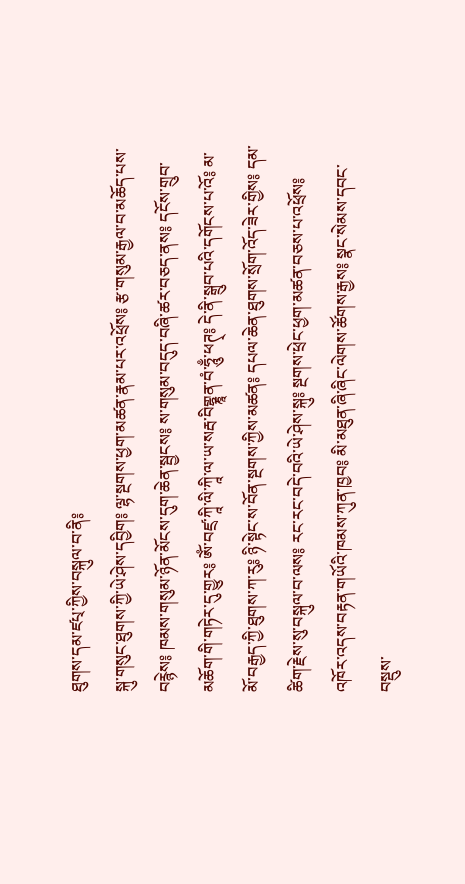ཐུགས་དམ་ཛཔ྄་ཀྱིས་བསྐུལ་བ་ནི༔
སྐུ་གསུང་ཐུགས་ཀྱི་ཡེ་ཤེས་དབྱིག༔ ལྷ་སྔགས་ཕྱག་མཚན་རྣམ་པར་འཕྲོས༔ རྩ་གསུམ་རྒྱལ་བ་མཆོད་པས་བརྙེས༔ ཁམས་གསུམ་ཉོན་མོངས་དུག་ཆེན་སྦྱངས༔ ས་གསུམ་བདུད་བཞི་ཚར་བཅད་ནས༔ དངོས་གྲུབ་མཆོག་གི་གཏེར་དུ་གྱུར༔ ཨོཾ་བཛྲ་ཀཱི་ལི་ཀཱི་ལ་ཡ་སརྦ་བིགྷྣཱན་བཾ་ཧཱུྃ་ཕཊ྄༔ དེ་ནི་སྒྲུབ་པའི་དགོངས་པ་འོ༔ མ་མོ་བརྒྱད་ཀྱི་ཐུགས་ཀ་རུ༔ ཉི་སྟེང་ས་བོན་སྔགས་ཀྱིས་མཚན༔ དཔལ་ཆེན་ཐུགས་སྲོག་འོད་ཟེར་གྱིས༔ དམ་ཚིག་རྗེས་སུ་བསྐུལ་བ་ལས༔ རང་རང་བདེ་བའི་ཡེ་ཤེས་སྐུ༔ སྔགས་ཕྲེང་ཕྱག་མཚན་བཅས་པ་འཕྲོས༔ འཁོར་འདས་བརྟན་གཡོའི་ཁམས་ཀུན་ཁྱབ༔ མི་མཐུན་ཞི་ཞིང་ལེགས་ཚོགས་རྒྱས༔ སྣང་སེམས་དབང་བསྡུས་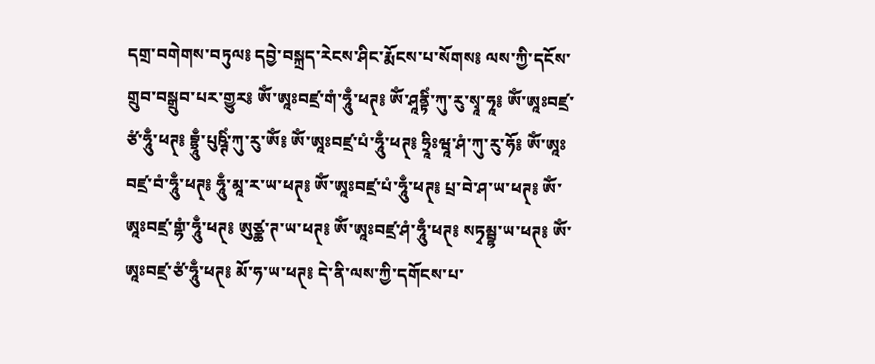དགྲ་བགེགས་བཏུལ༔ དབྱེ་བསྐྲད་རེངས་ཤིང་རྨོངས་པ་སོགས༔ ལས་ཀྱི་དངོས་གྲུབ་བསྒྲུབ་པར་གྱུར༔ ཨོཾ་ཨཱཿབཛྲ་གཾ་ཧཱུྃ་ཕཊ྄༔ ཨོཾ་ཤཱནྟིཾ་ཀུ་རུ་སྭཱ་ཧཱ༔ ཨོཾ་ཨཱཿབཛྲ་ཙཾ་ཧཱུྃ་ཕཊ྄༔ བྷྲཱུྃ་པུཥྚིཾ་ཀུ་རུ་ཨོཾ༔ ཨོཾ་ཨཱཿབཛྲ་པཾ་ཧཱུྃ་ཕཊ྄༔ ཧྲཱིཿཝཱ་ཤཾ་ཀུ་རུ་ཧོ༔ ཨོཾ་ཨཱཿབཛྲ་བཾ་ཧཱུྃ་ཕཊ྄༔ ཧཱུྃ་མཱ་ར་ཡ་ཕཊ྄༔ ཨོཾ་ཨཱཿབཛྲ་པཾ་ཧཱུྃ་ཕཊ྄༔ པྲ་བེ་ཤ་ཡ་ཕཊ྄༔ ཨོཾ་ཨཱཿབཛྲ་གྷཾ་ཧཱུྃ་ཕཊ྄༔ ཨུཙྪ་ཊ་ཡ་ཕཊ྄༔ ཨོཾ་ཨཱཿབཛྲ་ཤཾ་ཧཱུྃ་ཕཊ྄༔ སཏྭམྦྷ་ཡ་ཕཊ྄༔ ཨོཾ་ཨཱཿབཛྲ་ཙཾ་ཧཱུྃ་ཕཊ྄༔ མོ་ཧ་ཡ་ཕཊ྄༔ དེ་ནི་ལས་ཀྱི་དགོངས་པ་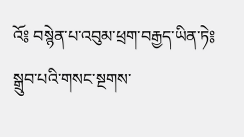འོ༔ བསྙེན་པ་འབུམ་ཕྲག་བརྒྱད་ཡིན་ཏེ༔ སྒྲུབ་པའི་གསང་སྔགས་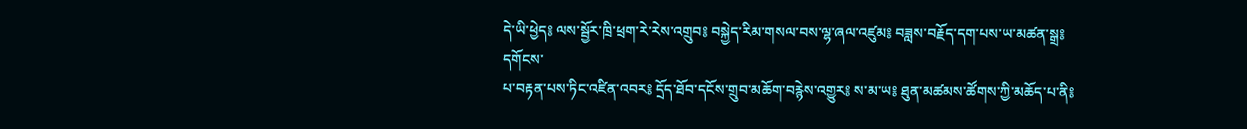དེ་ཡི་ཕྱེད༔ ལས་སྦྱོར་ཁྲི་ཕྲག་རེ་རེས་འགྲུབ༔ བསྐྱེད་རིམ་གསལ་བས་ལྷ་ཞལ་འཛུམ༔ བཟླས་བརྗོད་དག་པས་ཡ་མཚན་སྒྲ༔ དགོངས་
པ་བརྟན་པས་ཏིང་འཛིན་འབར༔ དྲོད་ཐོབ་དངོས་གྲུབ་མཆོག་བརྙེས་འགྱུར༔ ས་མ་ཡ༔ ཐུན་མཚམས་ཚོགས་ཀྱི་མཆོད་པ་ནི༔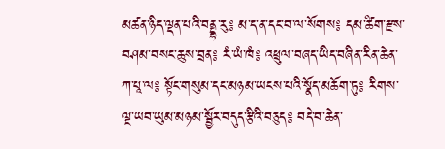མཚན་ཉིད་ལྡན་པའི་བནྡྷ་རུ༔ མ་ད་ན་དང་བ་ལ་སོགས༔ དམ་ཚིག་རྫས་བཤམ་བསང་ཆུས་བྲན༔ རཾ་ཡཾ་ཁཾ༔ འཕྲུལ་བཞད་ཡིད་བཞིན་རིན་ཆེན་ཀ་པཱ་ལ༔ སྟོང་གསུམ་དང་མཉམ་ཡངས་པའི་སྣོད་མཆོག་ཏུ༔ རིགས་ལྔ་ཡབ་ཡུམ་མཉམ་སྦྱོར་བདུད་རྩིའི་བཅུད༔ བདེ་བ་ཆེན་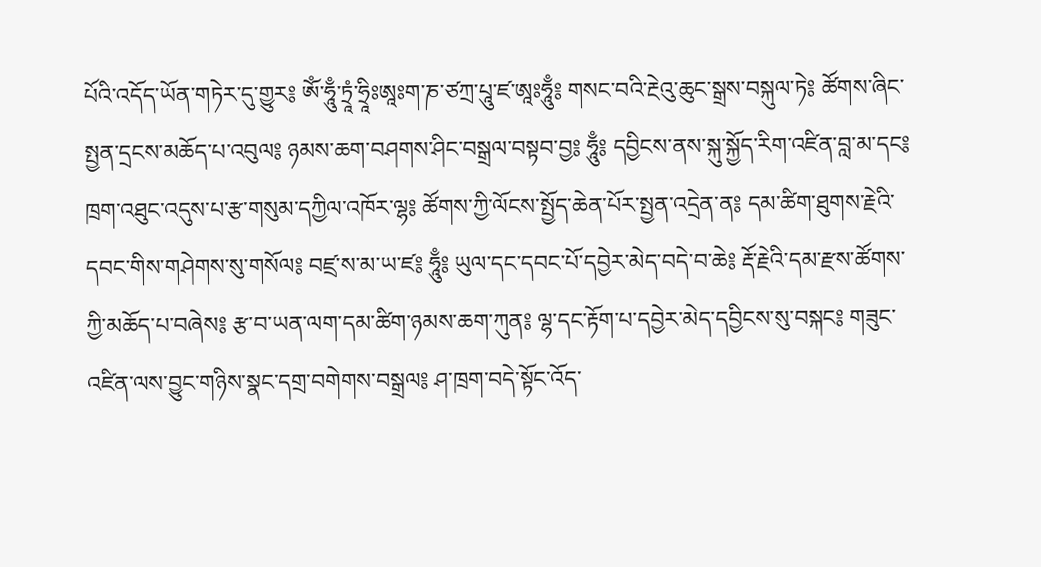པོའི་འདོད་ཡོན་གཏེར་དུ་གྱུར༔ ཨོཾ་ཧཱུྃ་ཏྲཱཾ་ཧྲཱིཿཨཱཿག་ཎ་ཙཀྲ་པཱུ་ཛ་ཨཱཿཧཱུྃ༔ གསང་བའི་རྔེའུ་ཆུང་སྒྲས་བསྐུལ་ཏེ༔ ཚོགས་ཞིང་སྤྱན་དྲངས་མཆོད་པ་འབུལ༔ ཉམས་ཆག་བཤགས་ཤིང་བསྒྲལ་བསྟབ་བྱ༔ ཧཱུྃ༔ དབྱིངས་ནས་སྐུ་སྐྱོད་རིག་འཛིན་བླ་མ་དང༔ ཁྲག་འཐུང་འདུས་པ་རྩ་གསུམ་དཀྱིལ་འཁོར་ལྷ༔ ཚོགས་ཀྱི་ལོངས་སྤྱོད་ཆེན་པོར་སྤྱན་འདྲེན་ན༔ དམ་ཚིག་ཐུགས་རྗེའི་དབང་གིས་གཤེགས་སུ་གསོལ༔ བཛྲ་ས་མ་ཡ་ཛ༔ ཧཱུྃ༔ ཡུལ་དང་དབང་པོ་དབྱེར་མེད་བདེ་བ་ཆེ༔ རྡོ་རྗེའི་དམ་རྫས་ཚོགས་ཀྱི་མཆོད་པ་བཞེས༔ རྩ་བ་ཡན་ལག་དམ་ཚིག་ཉམས་ཆག་ཀུན༔ ལྷ་དང་རྟོག་པ་དབྱེར་མེད་དབྱིངས་སུ་བསྐང༔ གཟུང་འཛིན་ལས་བྱུང་གཉིས་སྣང་དགྲ་བགེགས་བསྒྲལ༔ ཤ་ཁྲག་བདེ་སྟོང་འོད་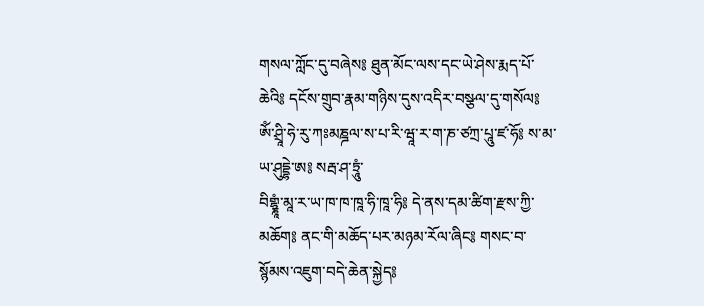གསལ་ཀློང་དུ་བཞེས༔ ཐུན་མོང་ལས་དང་ཡེ་ཤེས་རྨད་པོ་ཆེའི༔ དངོས་གྲུབ་རྣམ་གཉིས་དུས་འདིར་བསྩལ་དུ་གསོལ༔ ཨོཾ་ཤྲཱི་ཧེ་རུ་ཀཿམཎྜལ་ས་པ་རི་ཝཱ་ར་ག་ཎ་ཙཀྲ་པཱུ་ཛ་ཧོ༔ ས་མ་ཡ་ཤུདྡྷེ་ཨ༔ སརྦ་ཤ་ཏྲཱུཾ་
བིགྷྣཱཾ་མཱ་ར་ཡ་ཁ་ཁ་ཁཱ་ཧི་ཁཱ་ཧི༔ དེ་ནས་དམ་ཚིག་རྫས་ཀྱི་མཆོག༔ ནང་གི་མཆོད་པར་མཉམ་རོལ་ཞིང༔ གསང་བ་སྙོམས་འཇུག་བདེ་ཆེན་སྐྱེད༔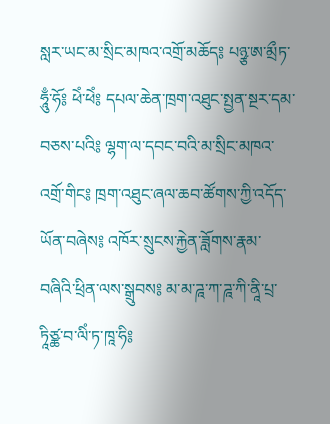སླར་ཡང་མ་སྲིང་མཁའ་འགྲོ་མཆོད༔ པཉྩ་ཨ་མྲྀཏ་ཧཱུྃ་ཧོ༔ ཕེཾ་ཕེཾ༔ དཔལ་ཆེན་ཁྲག་འཐུང་སྤྱན་སྔར་དམ་བཅས་པའི༔ ལྷག་ལ་དབང་བའི་མ་སྲིང་མཁའ་འགྲོ་གིང༔ ཁྲག་འཐུང་ཞལ་ཆབ་ཚོགས་ཀྱི་འདོད་ཡོན་བཞེས༔ འཁོར་སྲུངས་རྐྱེན་ཟློགས་རྣམ་བཞིའི་ཕྲིན་ལས་སྒྲུབས༔ མ་མ་ཌཱ་ཀ་ཌཱ་ཀི་ནཱི་པྲ་ཏཱིཙྪ་བ་ལིཾ་ཏ་ཁཱ་ཧི༔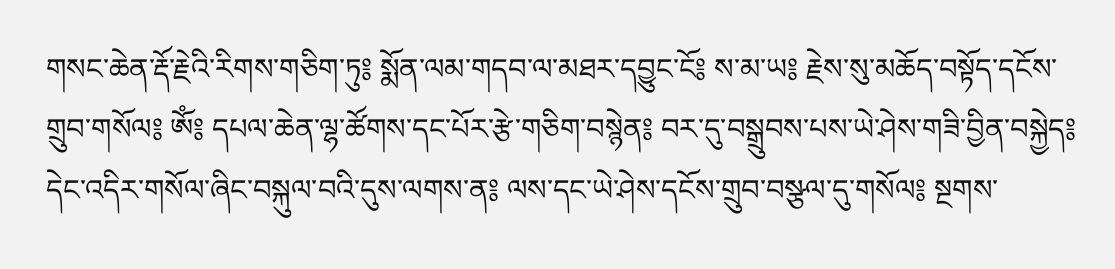གསང་ཆེན་རྡོ་རྗེའི་རིགས་གཅིག་ཏུ༔ སྨོན་ལམ་གདབ་ལ་མཐར་དབྱུང་ངོ༔ ས་མ་ཡ༔ རྗེས་སུ་མཆོད་བསྟོད་དངོས་གྲུབ་གསོལ༔ ཨོཾ༔ དཔལ་ཆེན་ལྷ་ཚོགས་དང་པོར་རྩེ་གཅིག་བསྙེན༔ བར་དུ་བསྒྲུབས་པས་ཡེ་ཤེས་གཟི་བྱིན་བསྐྱེད༔ དེང་འདིར་གསོལ་ཞིང་བསྐུལ་བའི་དུས་ལགས་ན༔ ལས་དང་ཡེ་ཤེས་དངོས་གྲུབ་བསྩལ་དུ་གསོལ༔ སྔགས་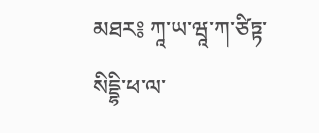མཐར༔ ཀཱ་ཡ་ཝཱ་ཀ་ཙིཏྟ་སིདྡྷི་ཕ་ལ་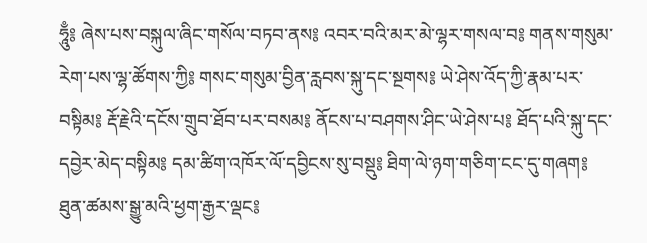ཧཱུྃ༔ ཞེས་པས་བསྐུལ་ཞིང་གསོལ་བཏབ་ནས༔ འབར་བའི་མར་མེ་ལྷར་གསལ་བ༔ གནས་གསུམ་རེག་པས་ལྷ་ཚོགས་ཀྱི༔ གསང་གསུམ་བྱིན་རླབས་སྐུ་དང་སྔགས༔ ཡེ་ཤེས་འོད་ཀྱི་རྣམ་པར་བསྟིམ༔ རྡོ་རྗེའི་དངོས་གྲུབ་ཐོབ་པར་བསམ༔ ནོངས་པ་བཤགས་ཤིང་ཡེ་ཤེས་པ༔ ཐོད་པའི་སྐུ་དང་དབྱེར་མེད་བསྟིམ༔ དམ་ཚིག་འཁོར་ལོ་དབྱིངས་སུ་བསྡུ༔ ཐིག་ལེ་ཉག་གཅིག་ངང་དུ་གཞག༔ ཐུན་ཚམས་སྒྱུ་མའི་ཕྱག་རྒྱར་ལྡང༔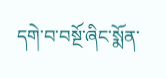དགེ་བ་བསྔོ་ཞིང་སྨོན་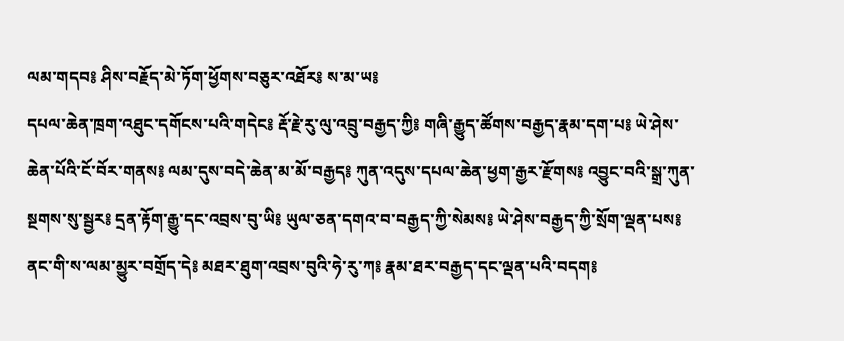ལམ་གདབ༔ ཤིས་བརྗོད་མེ་ཏོག་ཕྱོགས་བཅུར་འཐོར༔ ས་མ་ཡ༔
དཔལ་ཆེན་ཁྲག་འཐུང་དགོངས་པའི་གདེང༔ རྡོ་རྗེ་རུ་ལུ་འབྲུ་བརྒྱད་ཀྱི༔ གཞི་རྒྱུད་ཚོགས་བརྒྱད་རྣམ་དག་པ༔ ཡེ་ཤེས་ཆེན་པོའི་ངོ་བོར་གནས༔ ལམ་དུས་བདེ་ཆེན་མ་མོ་བརྒྱད༔ ཀུན་འདུས་དཔལ་ཆེན་ཕྱག་རྒྱར་རྫོགས༔ འབྱུང་བའི་སྒྲ་ཀུན་སྔགས་སུ་སྦྱར༔ དྲན་རྟོག་རྒྱུ་དང་འབྲས་བུ་ཡི༔ ཡུལ་ཅན་དགའ་བ་བརྒྱད་ཀྱི་སེམས༔ ཡེ་ཤེས་བརྒྱད་ཀྱི་སྲོག་ལྡན་པས༔ ནང་གི་ས་ལམ་མྱུར་བགྲོད་དེ༔ མཐར་ཐུག་འབྲས་བུའི་ཧེ་རུ་ཀ༔ རྣམ་ཐར་བརྒྱད་དང་ལྡན་པའི་བདག༔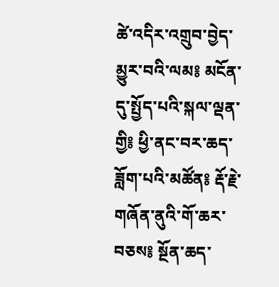ཚེ་འདིར་འགྲུབ་བྱེད་མྱུར་བའི་ལམ༔ མངོན་དུ་སྤྱོད་པའི་སྐལ་ལྡན་གྱི༔ ཕྱི་ནང་བར་ཆད་ཟློག་པའི་མཚོན༔ རྡོ་རྗེ་གཞོན་ནུའི་གོ་ཆར་བཅས༔ སྔོན་ཆད་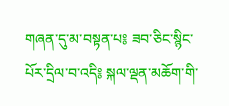གཞན་དུ་མ་བསྟན་པ༔ ཟབ་ཅིང་སྙིང་པོར་དྲིལ་བ་འདི༔ སྐལ་ལྡན་མཆོག་གི་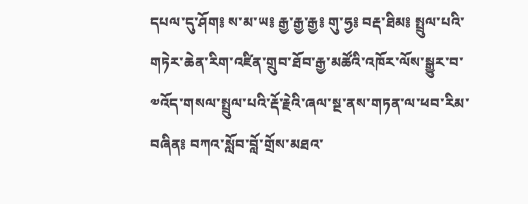དཔལ་དུ་ཤོག༔ ས་མ་ཡ༔ རྒྱ་རྒྱ་རྒྱ༔ གུ་ཧྱ༔ བརྡ་ཐིམ༔ སྤྲུལ་པའི་གཏེར་ཆེན་རིག་འཛིན་གྲུབ་ཐོབ་རྒྱ་མཚོའི་འཁོར་ལོས་སྒྱུར་བ་༧འོད་གསལ་སྤྲུལ་པའི་རྡོ་རྗེའི་ཞལ་སྔ་ནས་གཏན་ལ་ཕབ་རིམ་བཞིན༔ བཀའ་སློབ་བློ་གྲོས་མཐའ་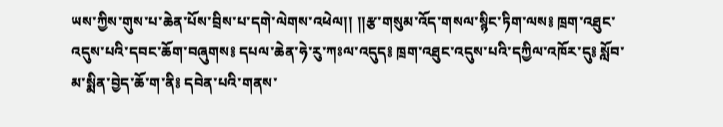ཡས་ཀྱིས་གུས་པ་ཆེན་པོས་བྲིས་པ་དགེ་ལེགས་འཕེལ།། །།རྩ་གསུམ་འོད་གསལ་སྙིང་ཏིག་ལས༔ ཁྲག་འཐུང་འདུས་པའི་དབང་ཆོག་བཞུགས༔ དཔལ་ཆེན་ཧེ་རུ་ཀཿལ་འདུད༔ ཁྲག་འཐུང་འདུས་པའི་དཀྱིལ་འཁོར་དུ༔ སློབ་མ་སྨིན་བྱེད་ཆོ་ག་ནི༔ དབེན་པའི་གནས་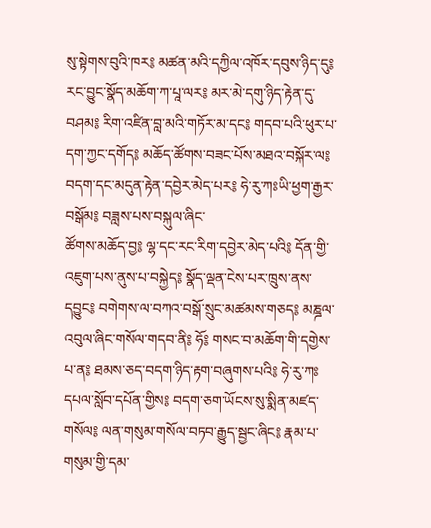སུ་སྟེགས་བུའི་ཁར༔ མཚན་མའི་དཀྱིལ་འཁོར་དབུས་ཉིད་དུ༔ རང་བྱུང་སྣོད་མཆོག་ཀ་པཱ་ལར༔ མར་མེ་དགུ་ཉིད་རྟེན་དུ་བཤམ༔ རིག་འཛིན་བླ་མའི་གཏོར་མ་དང༔ གདབ་པའི་ཕུར་པ་དག་ཀྱང་དགོད༔ མཆོད་ཚོགས་བཟང་པོས་མཐའ་བསྐོར་ལ༔ བདག་དང་མདུན་རྟེན་དབྱེར་མེད་པར༔ ཧེ་རུ་ཀཿཡི་ཕྱག་རྒྱར་བསྒོམ༔ བཟླས་པས་བསྐུལ་ཞིང་
ཚོགས་མཆོད་བྱ༔ ལྷ་དང་རང་རིག་དབྱེར་མེད་པའི༔ དོན་གྱི་འཇུག་པས་ནུས་པ་བསྐྱེད༔ སྣོད་ལྡན་ངེས་པར་ཁྲུས་ནས་དབྱུང༔ བགེགས་ལ་བཀའ་བསྒོ་སྲུང་མཚམས་གཅད༔ མཎྜལ་འབུལ་ཞིང་གསོལ་གདབ་ནི༔ ཧོ༔ གསང་བ་མཆོག་གི་དགྱེས་པ་ན༔ ཐམས་ཅད་བདག་ཉིད་རྟག་བཞུགས་པའི༔ ཧེ་རུ་ཀཿདཔལ་སློབ་དཔོན་གྱིས༔ བདག་ཅག་ཡོངས་སུ་སྨིན་མཛད་གསོལ༔ ལན་གསུམ་གསོལ་བཏབ་རྒྱུད་སྦྱང་ཞིང༔ རྣམ་པ་གསུམ་གྱི་དམ་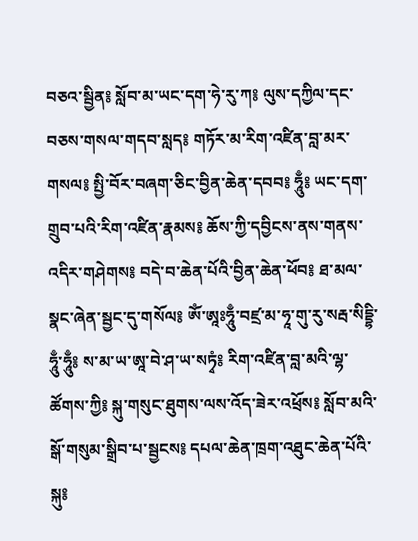བཅའ་སྦྱིན༔ སློབ་མ་ཡང་དག་ཧེ་རུ་ཀ༔ ལུས་དཀྱིལ་དང་བཅས་གསལ་གདབ་སླད༔ གཏོར་མ་རིག་འཛིན་བླ་མར་གསལ༔ སྤྱི་བོར་བཞག་ཅིང་བྱིན་ཆེན་དབབ༔ ཧཱུྃ༔ ཡང་དག་གྲུབ་པའི་རིག་འཛིན་རྣམས༔ ཆོས་ཀྱི་དབྱིངས་ནས་གནས་འདིར་གཤེགས༔ བདེ་བ་ཆེན་པོའི་བྱིན་ཆེན་ཕོབ༔ ཐ་མལ་སྣང་ཞེན་སྦྱང་དུ་གསོལ༔ ཨོཾ་ཨཱཿཧཱུྃ་བཛྲ་མ་ཧཱ་གུ་རུ་སརྦ་སིདྡྷི་ཧཱུྃ་ཧཱུྃ༔ ས་མ་ཡ་ཨཱ་བེ་ཤ་ཡ་སཏྭཾ༔ རིག་འཛིན་བླ་མའི་ལྷ་ཚོགས་ཀྱི༔ སྐུ་གསུང་ཐུགས་ལས་འོད་ཟེར་འཕྲོས༔ སློབ་མའི་སྒོ་གསུམ་སྒྲིབ་པ་སྦྱངས༔ དཔལ་ཆེན་ཁྲག་འཐུང་ཆེན་པོའི་སྐུ༔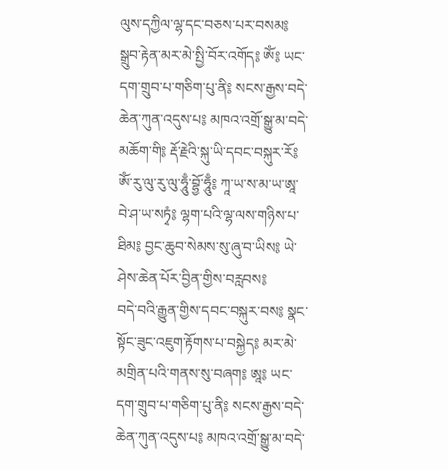ལུས་དཀྱིལ་ལྷ་དང་བཅས་པར་བསམ༔ སྒྲུབ་རྟེན་མར་མེ་སྤྱི་བོར་འགོད༔ ཨོཾ༔ ཡང་དག་གྲུབ་པ་གཅིག་པུ་ནི༔ སངས་རྒྱས་བདེ་ཆེན་ཀུན་འདུས་པ༔ མཁའ་འགྲོ་སྒྱུ་མ་བདེ་མཆོག་གི༔ རྡོ་རྗེའི་སྐུ་ཡི་དབང་བསྐུར་རོ༔ ཨོཾ་རུ་ལུ་རུ་ལུ་ཧཱུྃ་བྷྱོ་ཧཱུྃ༔ ཀཱ་ཡ་ས་མ་ཡ་ཨཱ་བེ་ཤ་ཡ་སཏྭཾ༔ ལྷག་པའི་ལྷ་ལས་གཉིས་པ་ཐིམ༔ བྱང་ཆུབ་སེམས་སུ་ཞུ་བ་ཡིས༔ ཡེ་ཤེས་ཆེན་པོར་བྱིན་གྱིས་བརླབས༔
བདེ་བའི་རྒྱུན་གྱིས་དབང་བསྐུར་བས༔ སྣང་སྟོང་ཟུང་འཇུག་རྟོགས་པ་བསྐྱེད༔ མར་མེ་མགྲིན་པའི་གནས་སུ་བཞག༔ ཨཱ༔ ཡང་དག་གྲུབ་པ་གཅིག་པུ་ནི༔ སངས་རྒྱས་བདེ་ཆེན་ཀུན་འདུས་པ༔ མཁའ་འགྲོ་སྒྱུ་མ་བདེ་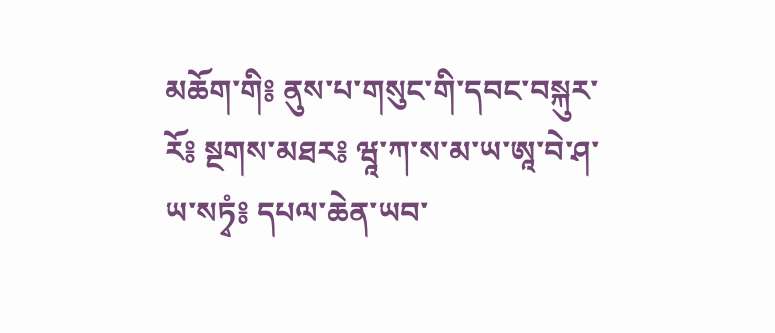མཆོག་གི༔ ནུས་པ་གསུང་གི་དབང་བསྐུར་རོ༔ སྔགས་མཐར༔ ཝཱ་ཀ་ས་མ་ཡ་ཨཱ་བེ་ཤ་ཡ་སཏྭཾ༔ དཔལ་ཆེན་ཡབ་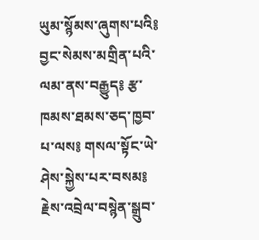ཡུམ་སྙོམས་ཞུགས་པའི༔ བྱང་སེམས་མགྲིན་པའི་ལམ་ནས་བརྒྱུད༔ རྩ་ཁམས་ཐམས་ཅད་ཁྱབ་པ་ལས༔ གསལ་སྟོང་ཡེ་ཤེས་སྐྱེས་པར་བསམ༔ རྗེས་འབྲེལ་བསྙེན་སྒྲུབ་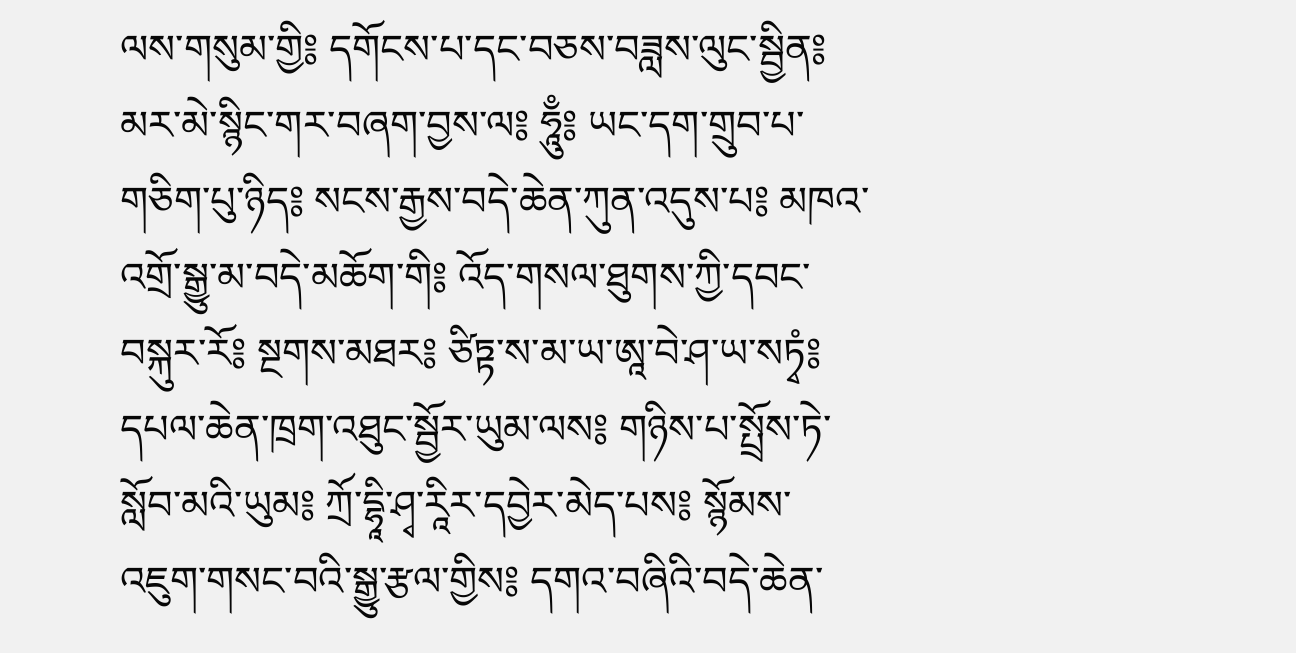ལས་གསུམ་གྱི༔ དགོངས་པ་དང་བཅས་བཟླས་ལུང་སྦྱིན༔ མར་མེ་སྙིང་གར་བཞག་བྱས་ལ༔ ཧཱུྃ༔ ཡང་དག་གྲུབ་པ་གཅིག་པུ་ཉིད༔ སངས་རྒྱས་བདེ་ཆེན་ཀུན་འདུས་པ༔ མཁའ་འགྲོ་སྒྱུ་མ་བདེ་མཆོག་གི༔ འོད་གསལ་ཐུགས་ཀྱི་དབང་བསྐུར་རོ༔ སྔགས་མཐར༔ ཙིཏྟ་ས་མ་ཡ་ཨཱ་བེ་ཤ་ཡ་སཏྭཾ༔ དཔལ་ཆེན་ཁྲག་འཐུང་སྦྱོར་ཡུམ་ལས༔ གཉིས་པ་སྤྲོས་ཏེ་སློབ་མའི་ཡུམ༔ ཀྲོ་དྷཱི་ཤྭ་རཱིར་དབྱེར་མེད་པས༔ སྙོམས་འཇུག་གསང་བའི་སྒྱུ་རྩལ་གྱིས༔ དགའ་བཞིའི་བདེ་ཆེན་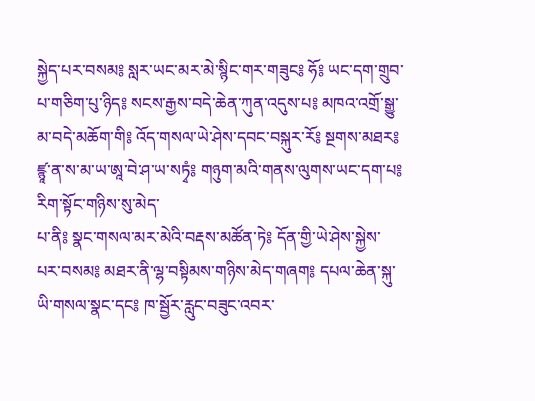སྐྱེད་པར་བསམ༔ སླར་ཡང་མར་མེ་སྙིང་གར་གཟུང༔ ཧོ༔ ཡང་དག་གྲུབ་པ་གཅིག་པུ་ཉིད༔ སངས་རྒྱས་བདེ་ཆེན་ཀུན་འདུས་པ༔ མཁའ་འགྲོ་སྒྱུ་མ་བདེ་མཆོག་གི༔ འོད་གསལ་ཡེ་ཤེས་དབང་བསྐུར་རོ༔ སྔགས་མཐར༔ ཛྙཱ་ན་ས་མ་ཡ་ཨཱ་བེ་ཤ་ཡ་སཏྭཾ༔ གཉུག་མའི་གནས་ལུགས་ཡང་དག་པ༔ རིག་སྟོང་གཉིས་སུ་མེད་
པ་ནི༔ སྣང་གསལ་མར་མེའི་བརྡས་མཚོན་ཏེ༔ དོན་གྱི་ཡེ་ཤེས་སྐྱེས་པར་བསམ༔ མཐར་ནི་ལྷ་བསྟིམས་གཉིས་མེད་གཞག༔ དཔལ་ཆེན་སྐུ་ཡི་གསལ་སྣང་དང༔ ཁ་སྦྱོར་རླུང་བཟུང་འབར་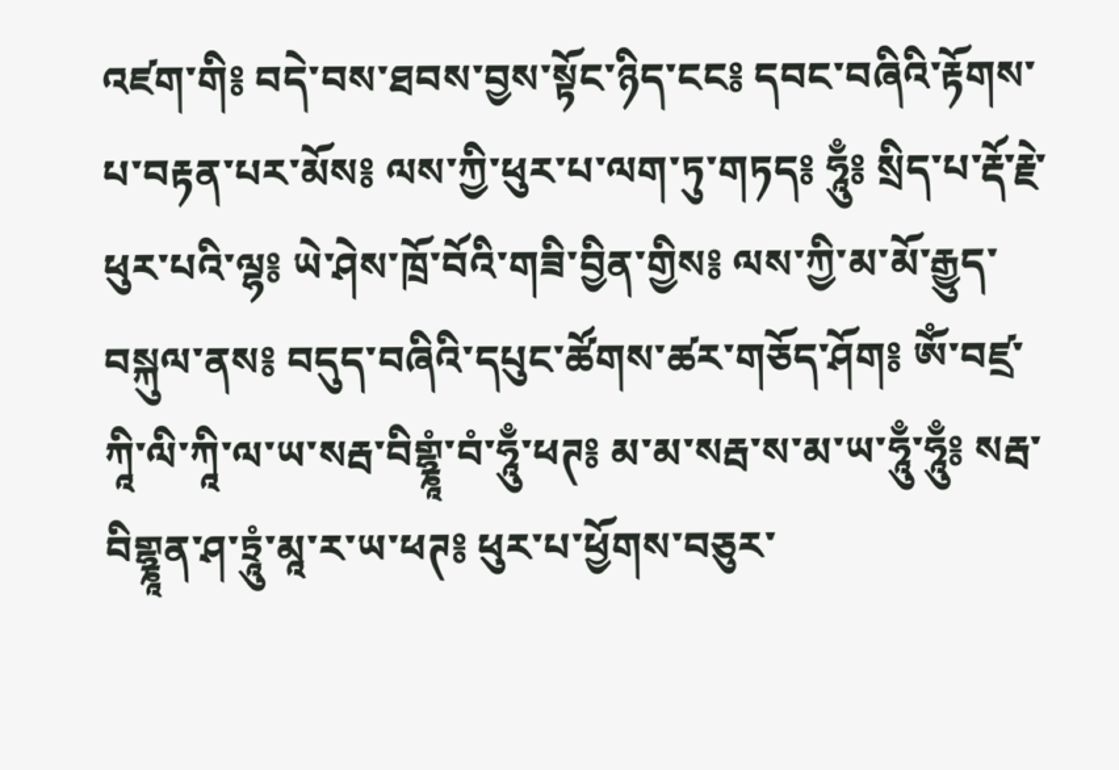འཛག་གི༔ བདེ་བས་ཐབས་བྱས་སྟོང་ཉིད་ངང༔ དབང་བཞིའི་རྟོགས་པ་བརྟན་པར་མོས༔ ལས་ཀྱི་ཕུར་པ་ལག་ཏུ་གཏད༔ ཧཱུྃ༔ སྲིད་པ་རྡོ་རྗེ་ཕུར་པའི་ལྷ༔ ཡེ་ཤེས་ཁྲོ་བོའི་གཟི་བྱིན་གྱིས༔ ལས་ཀྱི་མ་མོ་རྒྱུད་བསྐུལ་ནས༔ བདུད་བཞིའི་དཔུང་ཚོགས་ཚར་གཅོད་ཤོག༔ ཨོཾ་བཛྲ་ཀཱི་ལི་ཀཱི་ལ་ཡ་སརྦ་བིགྷྣཱཾ་བཾ་ཧཱུྃ་ཕཊ༔ མ་མ་སརྦ་ས་མ་ཡ་ཧཱུྃ་ཧཱུྃ༔ སརྦ་བིགྷྣཱན་ཤ་ཏྲཱུཾ་མཱ་ར་ཡ་ཕཊ༔ ཕུར་པ་ཕྱོགས་བཅུར་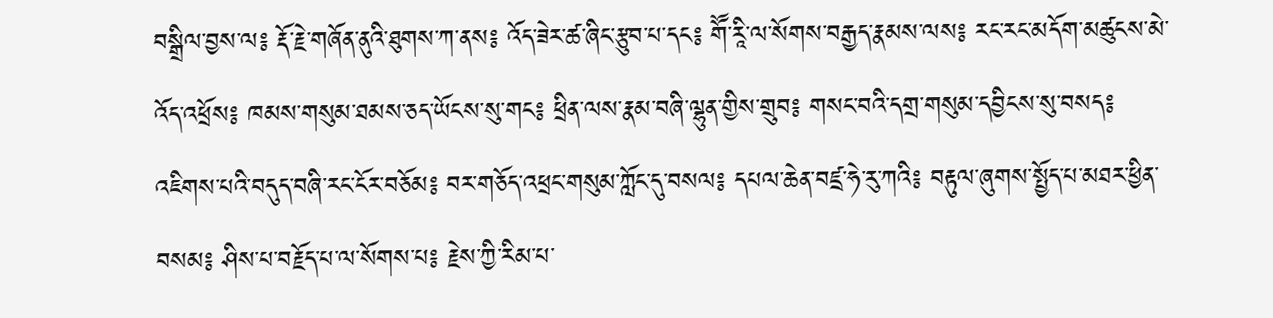བསྒྲིལ་བྱས་ལ༔ རྡོ་རྗེ་གཞོན་ནུའི་ཐུགས་ཀ་ནས༔ འོད་ཟེར་ཚ་ཞིང་རྩུབ་པ་དང༔ གཽ་རཱི་ལ་སོགས་བརྒྱད་རྣམས་ལས༔ རང་རང་མདོག་མཚུངས་མེ་འོད་འཕྲོས༔ ཁམས་གསུམ་ཐམས་ཅད་ཡོངས་སུ་གང༔ ཕྲིན་ལས་རྣམ་བཞི་ལྷུན་གྱིས་གྲུབ༔ གསང་བའི་དགྲ་གསུམ་དབྱིངས་སུ་བསད༔ འཇིགས་པའི་བདུད་བཞི་རང་ངོར་བཅོམ༔ བར་གཅོད་འཕྲང་གསུམ་ཀློང་དུ་བསལ༔ དཔལ་ཆེན་བཛྲ་ཧེ་རུ་ཀའི༔ བརྟུལ་ཞུགས་སྤྱོད་པ་མཐར་ཕྱིན་བསམ༔ ཤིས་པ་བརྗོད་པ་ལ་སོགས་པ༔ རྗེས་ཀྱི་རིམ་པ་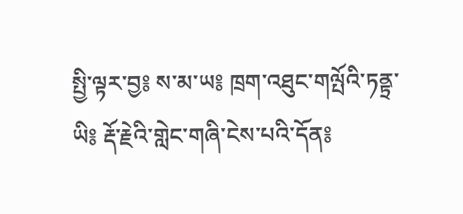སྤྱི་ལྟར་བྱ༔ ས་མ་ཡ༔ ཁྲག་འཐུང་གལྤོའི་ཏནྟྲ་ཡི༔ རྡོ་རྗེའི་གླེང་གཞི་ངེས་པའི་དོན༔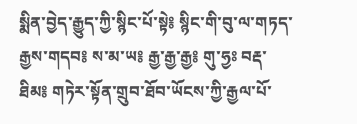སྨིན་བྱེད་རྒྱུད་ཀྱི་སྙིང་པོ་སྟེ༔ སྙིང་གི་བུ་ལ་གཏད་རྒྱས་གདབ༔ ས་མ་ཡ༔ རྒྱ་རྒྱ་རྒྱ༔ གུ་ཧྱཿ བརྡ་ཐིམ༔ གཏེར་སྟོན་གྲུབ་ཐོབ་ཡོངས་ཀྱི་རྒྱལ་པོ་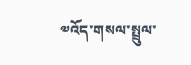༧འོད་གསལ་སྤྲུལ་